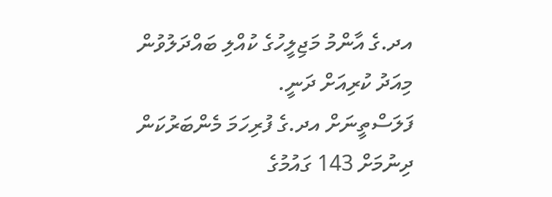އދ.ގެ އާންމު މަޖިލީހުގެ ކުއްލި ބައްދަލުވުން މިއަދު ކުރިއަށް ދަނީ.
ފަލަސްތީނަށް އދ.ގެ ފުރިހަމަ މެންބަރުކަން ދިނުމަށް 143 ގައުމުގެ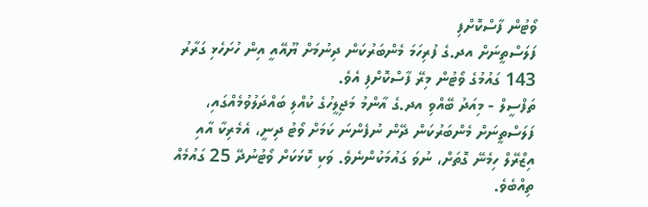ވޯޓުން ފާސްކޮށްފި
ފަލަސްތީނަށް އދ.ގެ ފުރިހަމަ މެންބަރުކަން ދިނުމަށް ޔޫއޭއީ އިން ހުށަހެޅި ގަރާރު 143 ގައުމުގެ ވޯޓުން މިރޭ ފާސްކޮށްފި އެވެ.
ތަފްސީލް - މިއަދު ބޭއްވި އދ.ގެ އާންމު މަޖިލީހުގެ ކުއްލި ބައްދަލުވުމެއްގައި، ފަލަސްތީނަށް މެންބަރުކަން ދޭން ނުފެންނަ ކަމަށް ވޯޓު ދިނީ، އެމެރިކާ އާއި އިޒްރޭލް ހިމެނޭ ގޮތަށް، ނުވަ ގައުމަކުންނެވެ. ވަކި ކޮޅަކަށް ވޯޓުނުދޭ 25 ގައުމެއް ތިއްބެވެ.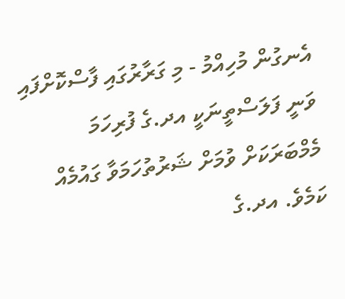އެނގުން މުހިއްމު - މި ގަރާރުގައި ފާސްކޮށްފައި ވަނީ ފަލަސްތީނަކީ އދ.ގެ ފުރިހަމަ މެމްބަރަކަށް ވުމަށް ޝަރުތުހަމަވާ ގައުމެއް ކަމެވެ. އދ.ގެ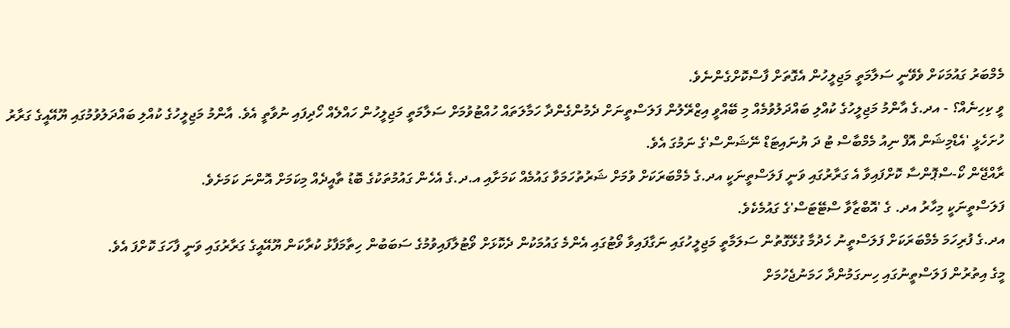މެމްބަރު ގައުމަކަށް ވެވޭނީ ސަލާމަތީ މަޖިލީހުން އެގޮތަށް ފާސްކޮށްގެންނެވެ.
ވީ ކިހިނެއް؟ - އދ.ގެ އާންމު މަޖިލީހުގެ ކުއްލި ބައްދަލުވުމެއް މި ބޭއްވީ އިޒްރޭލުން ފަލަސްތީނަށް ދެމުންގެންދާ ހަމާލަތައް ހުއްޓުވުމަށް ސަލާމަތީ މަޖިލީހުން ހައްލެއް ހޯދިފައި ނުވާތީ އެވެ. އާންމު މަޖިލީހުގެ ކުއްލި ބައްދަލުވުމުގައި ޔޫއޭއީގެ ގަރާރު ހުށަހެޅީ 'އެޑްމިޝަން އޮފް ނިއު މެމްބާސް ޓު ދަ ޔުނައިޓަޑް ނޭޝަންސް'ގެ ނަމުގަ އެވެ.
ރާއްޖޭން ކޯ-ސްޕޮންސާ ކޮށްފައިވާ އެ ގަރާރުގައި ވަނީ ފަލަސްތީނަކީ އދ.ގެ މެމްބަރަކަށް ވުމަށް ޝަރުތުހަމަވާ ގައުމެއް ކަމަށާއި އ.ދ.ގެ އެހެން ގައުމުތަކުގެ ބޮޑު ތާއީދެއް މިކަމަށް އޮންނަ ކަމަށެވެ.
ފަލަސްތީނަކީ މިހާރު އދ. ގެ 'އޮބްޒާވާ ސްޓޭޓަސް'ގެ ގައުމެކެވެ.
އދ.ގެ ފުރިހަމަ މެމްބަރަކަށް ފަލަސްތީނު ހެދުމާ ގުޅޭގޮތުން ސަލަމާތީ މަޖިލީހުގައި ނަގާފައިވާ ވޯޓުގައި އެންމެ ގައުމަކުން ދެކޮޅަށް ވޯޓުލާފައިވުމުގެ ސަބަބުން ހިތާމަފާޅު ކުރާކަން ޔޫއޭއީގެ ގަރާރުގައި ވަނީ ފާހަގަ ކޮށްފަ އެވެ.
މީގެ އިތުރުން ފަލަސްތީނުގައި ހިނގަމުންދާ ހަމަނުޖެހުމަށް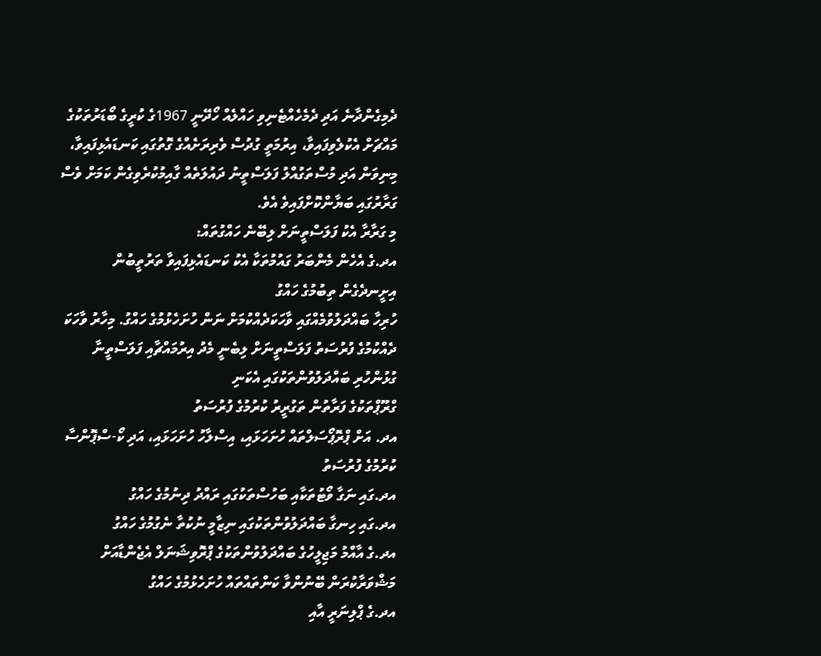ދެމިގެންދާނެ އަދި ދެމެހެއްޓެނިވި ހައްލެއް ހޯދޭނީ 1967ގެ ކުރީގެ ބޯޑަރުތަކުގެ މައްޗަށް އެކުލެވިފައިވާ، އިރުމަތީ ގުދުސް ވެރިރަށެއްގެ ގޮތުގައި ކަނޑައެޅިފައިވާ، މިނިވަން އަދި މުސްތަގުއްލު ފަލަސްތީނު ދައުލަތެއް ގާއިމުކުރެވިގެން ކަމަށް ވެސް ގަރާރުގައި ބަޔާންކޮށްފައިވެ އެވެ.
މި ގަރާރާ އެކު ފަލަސްތީނަށް ލިބޭނެ ހައްގުތައް:
އދ.ގެ އެހެން މެންބަރު ގައުމުތަކާ އެކު ކަނޑައެޅިފައިވާ ތަރުތީބުން އިށީނދެގެން ތިބުމުގެ ހައްގު
ހުރިހާ ބައްދަލުވުމެއްގައި ވާހަކަދެއްކުމަށް ނަން ހުށަހެޅުމުގެ ހައްގު. މިހާރު ވާހަކަ ދެއްކުމުގެ ފުރުސަތު ފަލަސްތީނަށް ލިބެނީ މެދު އިރުމައްޗާއި ފަލަސްތީނާ ގުޅުންހުރި ބައްދަލުވުންތަކުގައި އެކަނި
ގްރޫޕްތަކުގެ ފަރާތުން ތަގުރީރު ކުރުމުގެ ފުރުސަތު
އދ. އަށް ޕްރޮޕޯސަލްތައް ހުށަހަޅައި، އިސްލާހު ހުށަހަޅައި، އަދި ކޯ-ސްޕޮންސާ ކުރުމުގެ ފުރުސަތު
އދ.ގައި ނަގާ ވޯޓުތަކާއި ބަހުސްތަކުގައި ރައްދު ދިނުމުގެ ހައްގު
އދ.ގައި ހިނގާ ބައްދަލުވުންތަކުގައި ނިޒާމީ ނުކުތާ ނެގުމުގެ ހައްގު
އދ.ގެ އާއްމު މަޖިލީހުގެ ބައްދަލުވުންތަކުގެ ޕްރޮވިޝަނަލް އެޖެންޑާއަށް މަޝްވަރާކުރަން ބޭނުންވާ ކަންތައްތައް ހުށަހެޅުމުގެ ހައްގު
އދ.ގެ ޕްލިނަރީ އާއި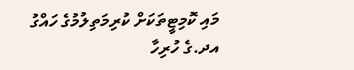މައި ކޮމިޓީތަކަށް ކުރިމަތިލުމުގެ ހައްގު
އދ.ގެ ހުރިހާ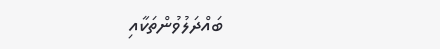ބައްދަލުވުންތަކާއި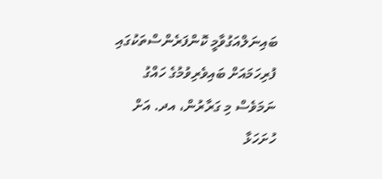ބައިނަލްއަގުވާމީ ކޮންފަރެންސްތަކުގައި ފުރިހަމައަށް ބައިވެރިވުމުގެ ހައްގު
ނަމަވެސް މި ގަރާރުން، އދ. އަށް ހުށަހަޅާ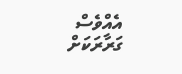އެއްވެސް ގަރާރަކަށް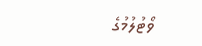ވޯޓުލުމުގެ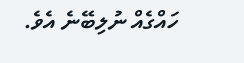ހައްގެއް ނުލިބޭނެ އެވެ.